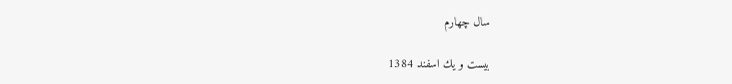سال چهارم

بيست و يك اسفند 1384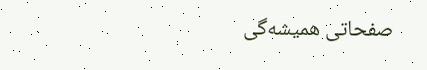صفحاتی هميشه‌گی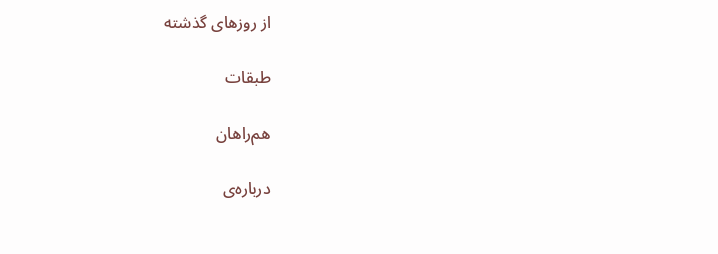از روزهای گذشته

طبقات

هم‌راهان

درباره‌ی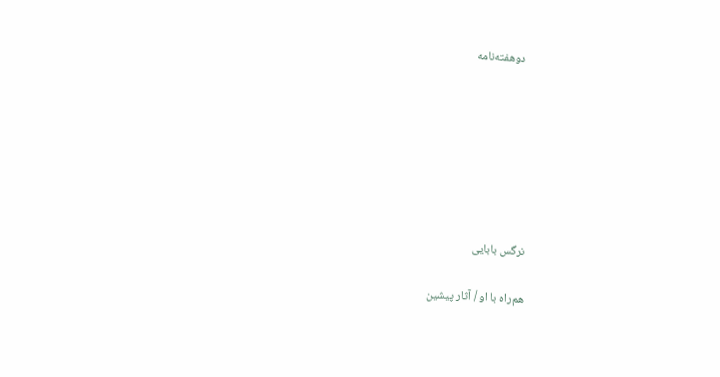دوهفته‌نامه







نرگس بابايی

هم‌راه با او / آثار پيشين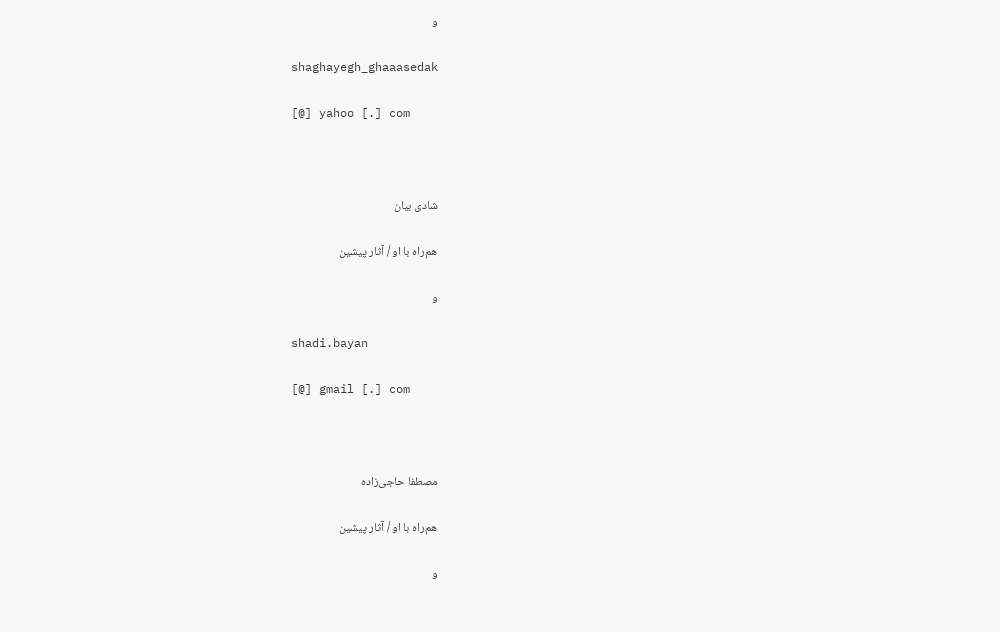و

shaghayegh_ghaaasedak

[@] yahoo [.] com



شادی بيان

هم‌راه با او / آثار پيشين

و

shadi.bayan

[@] gmail [.] com



مصطفا حاجی‌زاده

هم‌راه با او / آثار پيشين

و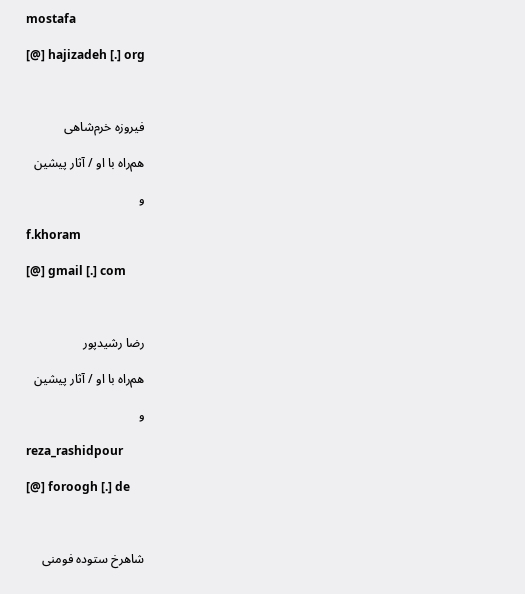mostafa

[@] hajizadeh [.] org



فيروزه خرم‌شاهی

هم‌راه با او / آثار پيشين

و

f.khoram

[@] gmail [.] com



رضا رشيدپور

هم‌راه با او / آثار پيشين

و

reza_rashidpour

[@] foroogh [.] de



شاهرخ ستوده فومنی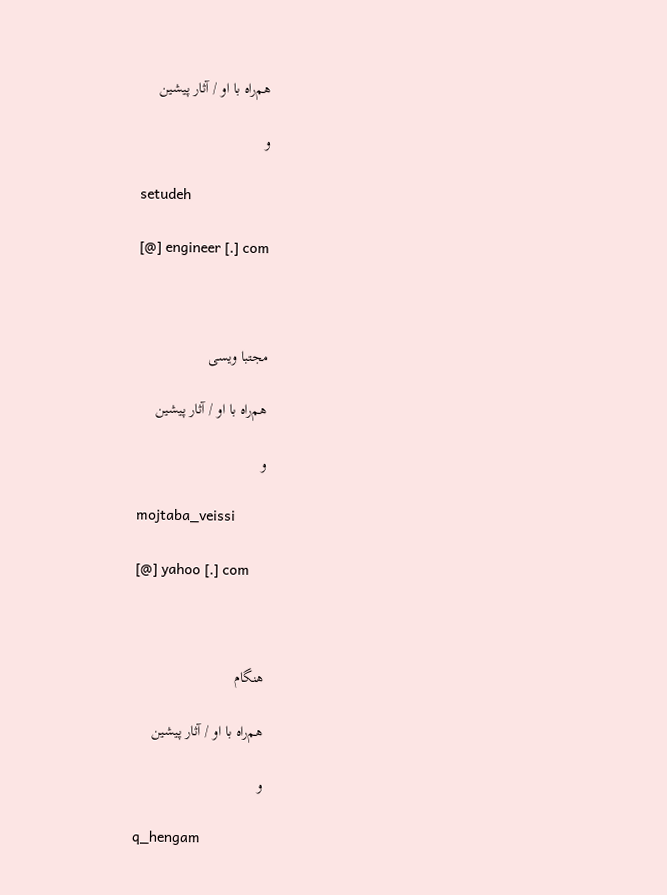هم‌راه با او / آثار پيشين

و

setudeh

[@] engineer [.] com



مجتبا ويسی

هم‌راه با او / آثار پيشين

و

mojtaba_veissi

[@] yahoo [.] com



هنگام

هم‌راه با او / آثار پيشين

و

q_hengam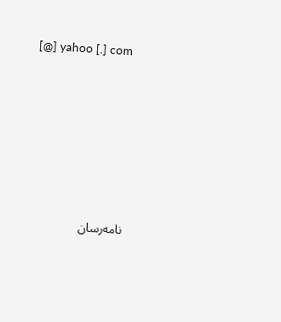[@] yahoo [.] com







نامه‌رسان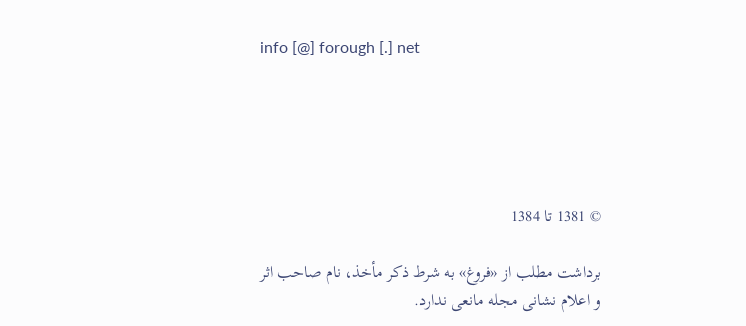info [@] forough [.] net





© 1381 تا 1384

برداشت مطلب از «فروغ» به شرط ذكر مأخذ، نام صاحب اثر و اعلام نشانی مجله مانعی ندارد.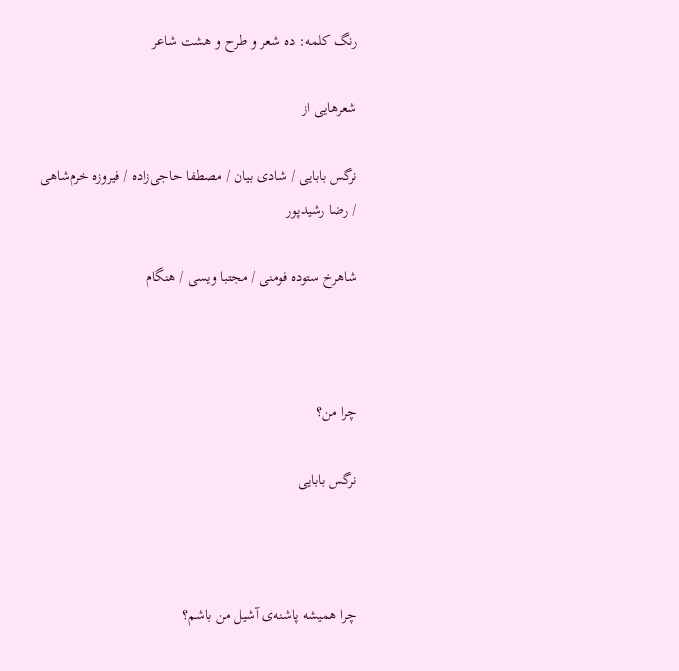رنگ كلمه: ده شعر و طرح و هشت شاعر

شعرهايی از

نرگس بابايی / شادی بيان / مصطفا حاجی‌زاده / فيروزه خرم‌شاهی / رضا رشيدپور

شاهرخ ستوده فومنی / مجتبا ويسی / هنگام



چرا من؟

نرگس بابايی



چرا همیشه پاشنه‌ی آشیل من باشم؟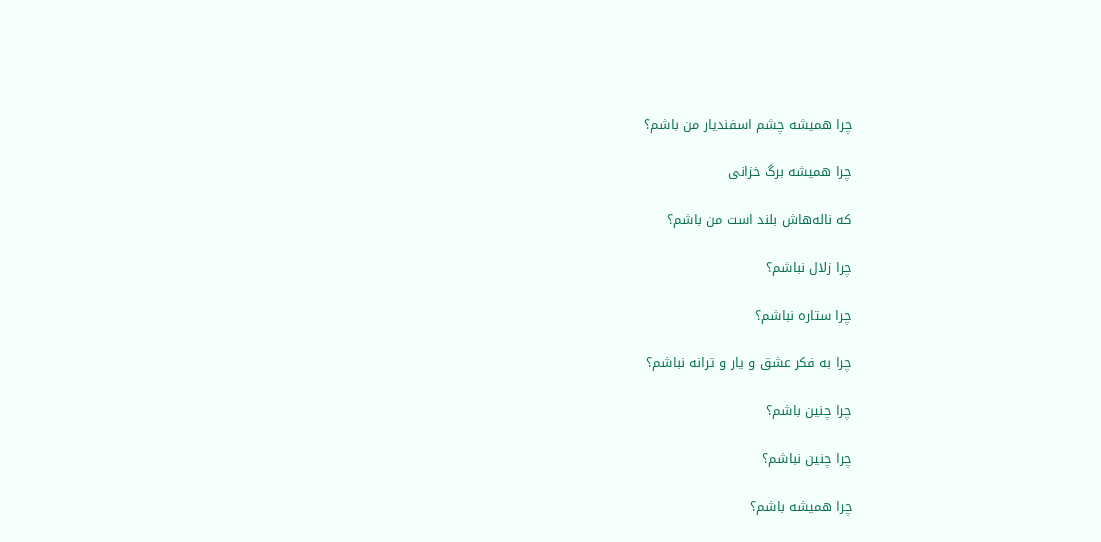چرا همیشه چشم اسفندیار من باشم؟

چرا همیشه برگ خزانی

که ناله‌هاش بلند است من باشم؟

چرا زلال نباشم؟

چرا ستاره نباشم؟

چرا به فکر عشق و یار و ترانه نباشم؟

چرا چنین باشم؟

چرا چنین نباشم؟

چرا همیشه باشم؟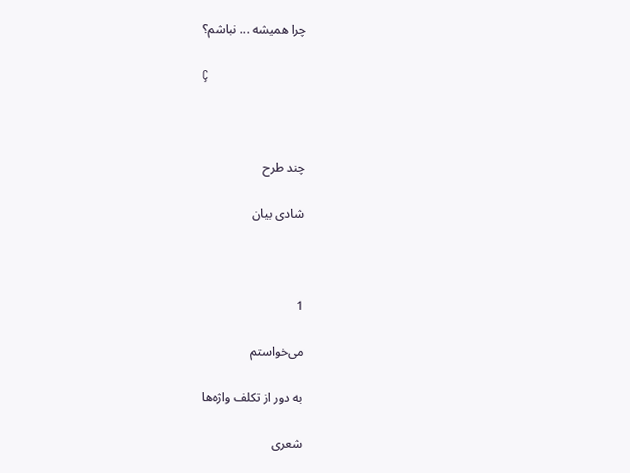چرا همیشه ... نباشم؟

Ç



چند طرح

شادی بيان



1

می‌خواستم

به دور از تكلف واژه‌ها

شعری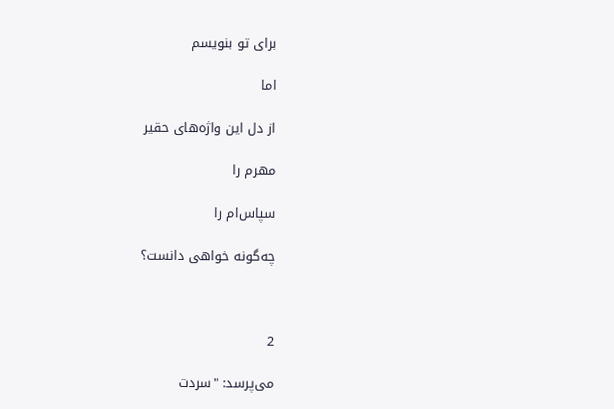برای تو بنويسم

اما

از دل اين واژه‌های حقير

مهرم را

سپاس‌ام را

چه‌گونه خواهی دانست؟



2

می‌پرسد: "سردت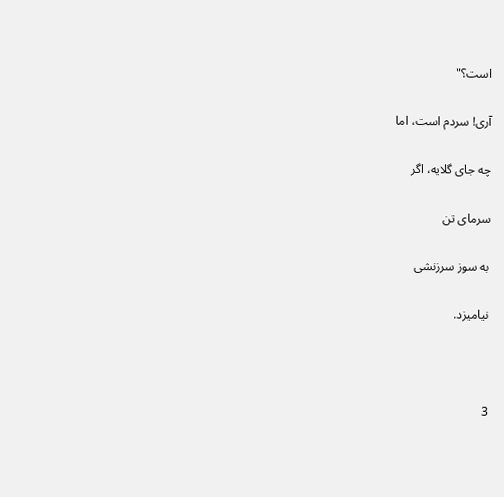است؟"

آری! سردم است، اما

چه جای گلايه، اگر

سرمای تن

به سوز سرزنشی

نياميزد.



3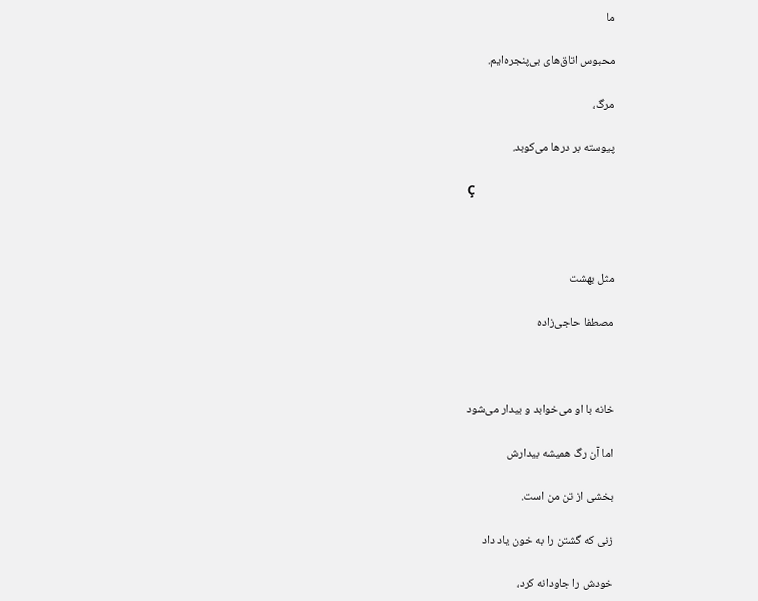ما

محبوس اتاق‌های بی‌پنجره‌ايم.

مرگ،

پيوسته بر درها می‌كوبد.

Ç



مثل بهشت

مصطفا حاجی‌زاده



خانه با او می‌خوابد و بيدار می‌شود

اما آن رگ هميشه بيدارش

بخشی از تن من است.

زنی که گشتن را به خون ياد داد

خودش را جاودانه کرد،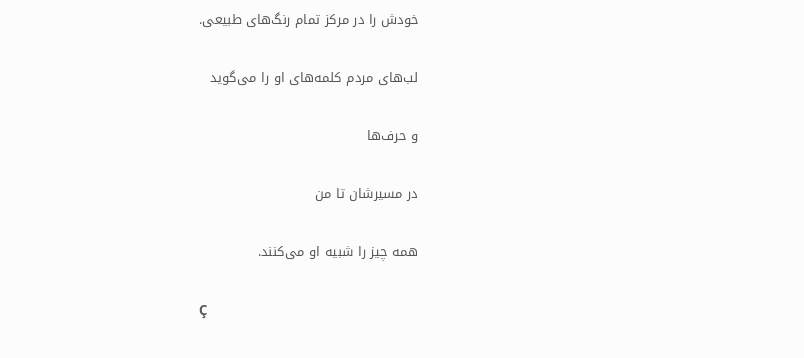خودش را در مرکز تمام رنگ‌های طبيعی.

لب‌های مردم کلمه‌های او را می‌گويد

و حرف‌ها

در مسيرشان تا من

همه چيز را شبيه او می‌کنند.

Ç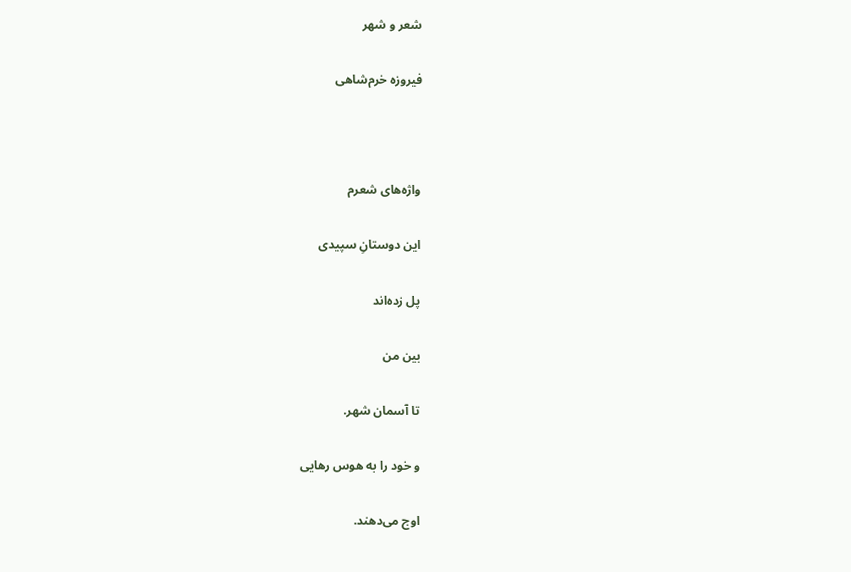شعر و شهر

فيروزه خرم‌‌شاهی



واژه‌های شعرم

اين دوستانِ سپيدی

پل زده‌اند

بين من

تا آسمان شهر.

و خود را به هوس رهايی

اوج می‌دهند.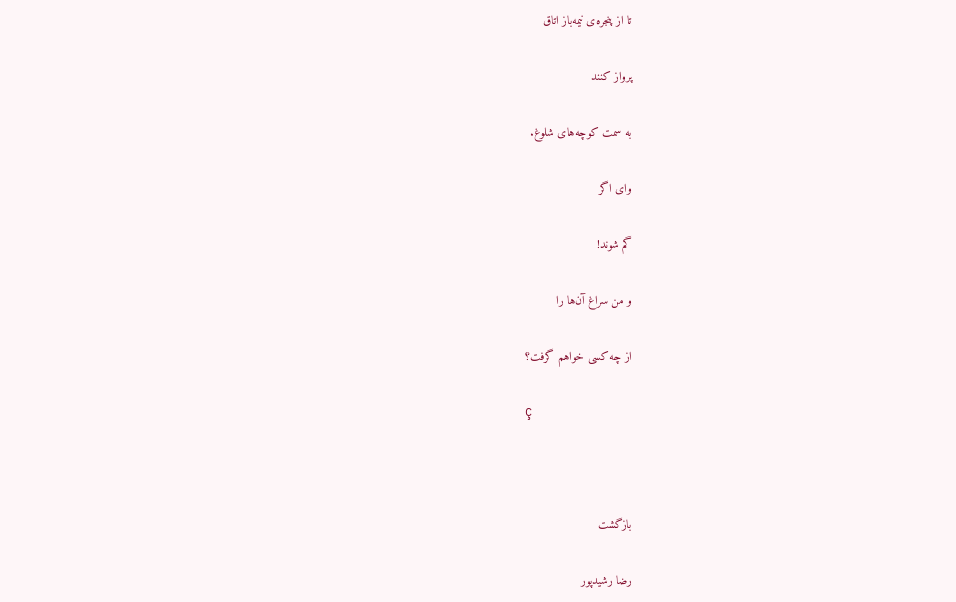تا از پنجره‌ی نيمه‌باز اتاق

پرواز كنند

به سمت كوچه‌های شلوغ.

وای اگر

گم شوند!

و من سراغ آن‌ها را

از چه كسی خواهم گرفت؟

Ç



بازگشت

رضا رشيد‌پور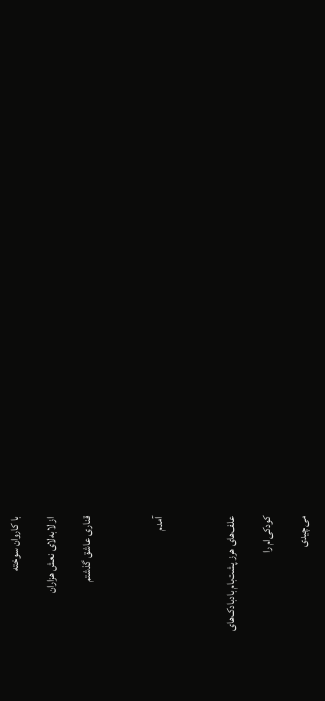با کاروان سوخته

از لابه‌لای نعش هزاران

قناری عاشق گذشتم



آمدم



علف‌های هرز پشت‌بام بادبادک‌های

کودکی‌ام را

می‌چيدی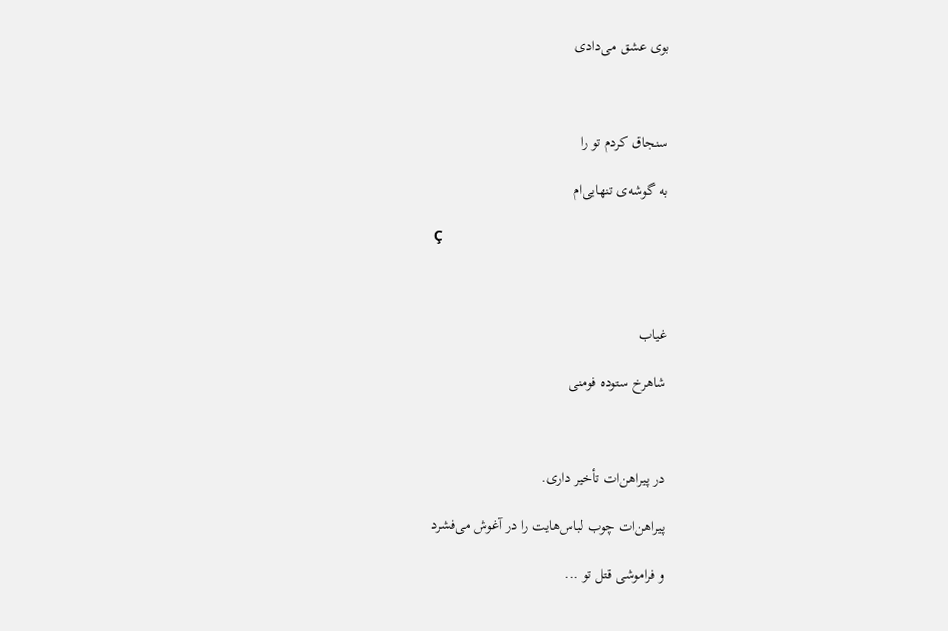بوی عشق می‌دادی



سنجاق کردم تو را

به گوشه‌ی تنهايی‌ام

Ç



غياب

شاهرخ ستوده فومنی



در پيراهن‌ات تأخير داری.

پيراهن‌ات چوب لباس‌هايت را در آغوش می‌فشرد

و فراموشی قتل تو ...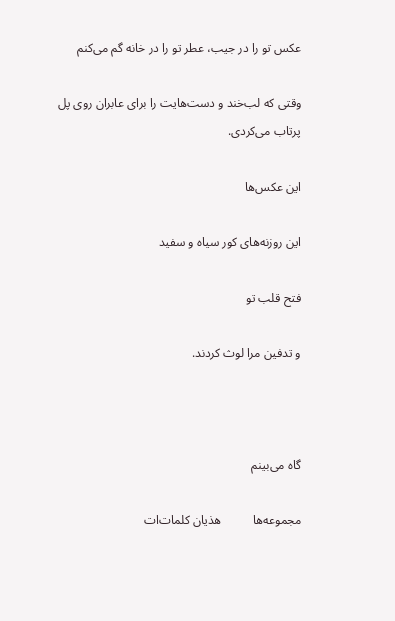عکس تو را در جيب، عطر تو را در خانه گم می‌کنم

وقتی که لب‌خند و دست‌هايت را برای عابران روی پل پرتاب می‌کردی.

اين عکس‌ها

اين روزنه‌های کور سياه و سفيد

فتح قلب تو

و تدفين مرا لوث کردند.



گاه می‌بينم

مجموعه‌ها          هذيان کلمات‌ات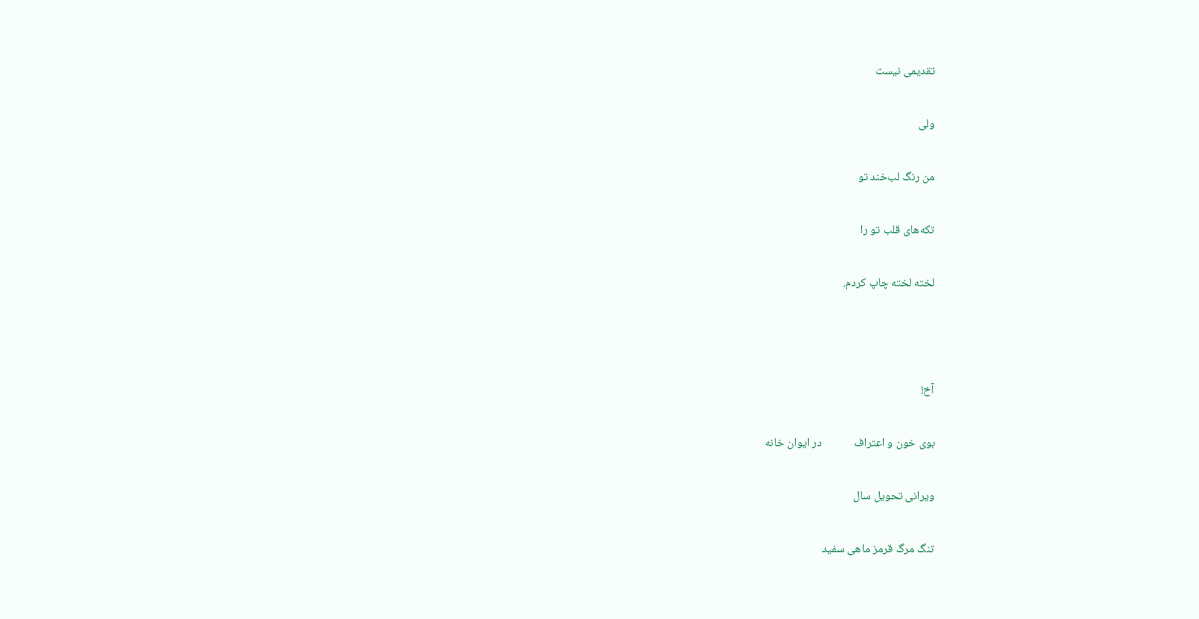تقديمی نيست

ولی

من رنگ لب‌خند تو

تکه‌های قلب تو را

لخته لخته چاپ کردم.



آخ!

بوی خون و اعتراف            در ايوان خانه

ويرانی تحويل سال

تنگ مرگ قرمز ماهی سفيد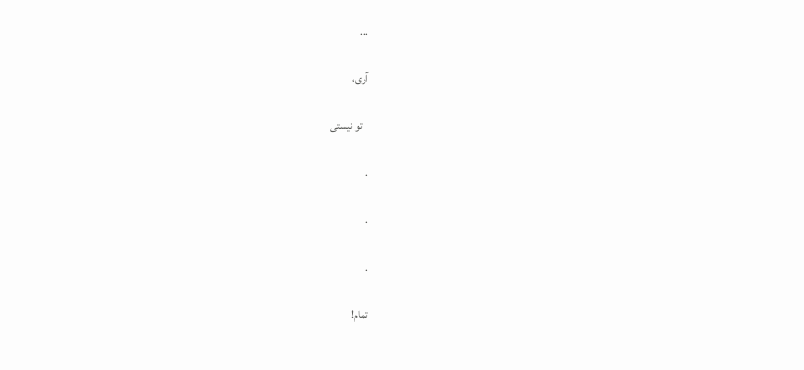...

آری،

   تو نيستی

.

.

.

تمام!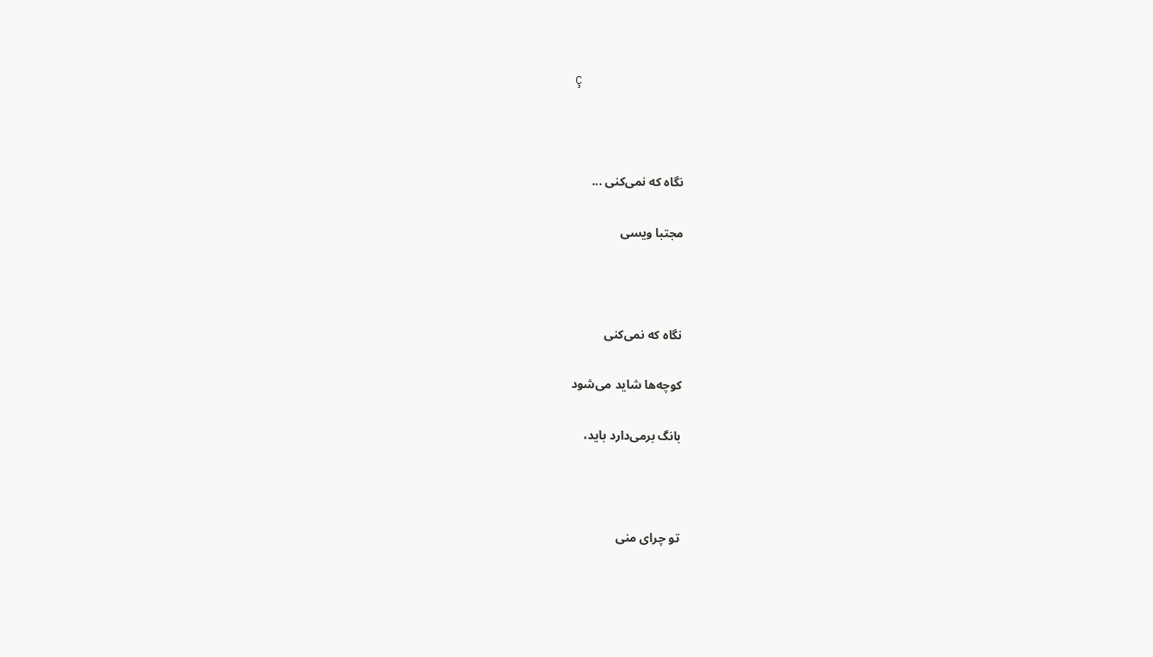Ç



نگاه كه نمی‌كنی ...

مجتبا ويسی



نگاه که نمی‌کنی

کوچه‌ها شايد می‌شود

بانگ برمی‌دارد بايد،



تو چرای منی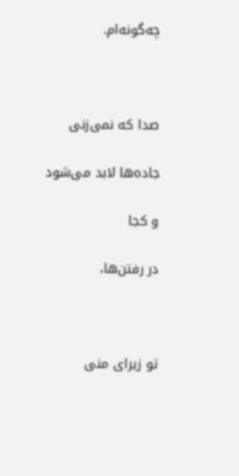چه‌گونه‌ام.



صدا که نمی‌زنی

جاده‌ها لابد می‌شود

و کجا

در رفتن‌ها،



تو زيرای منی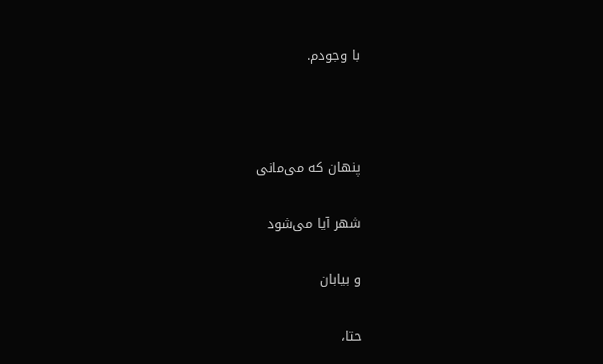با وجودم.



پنهان که می‌مانی

شهر آيا می‌شود

و بيابان

حتا،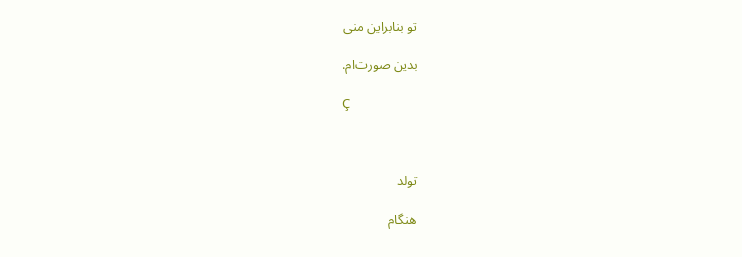تو بنابراين منی

بدين صورت‌ام.

Ç



تولد

هنگام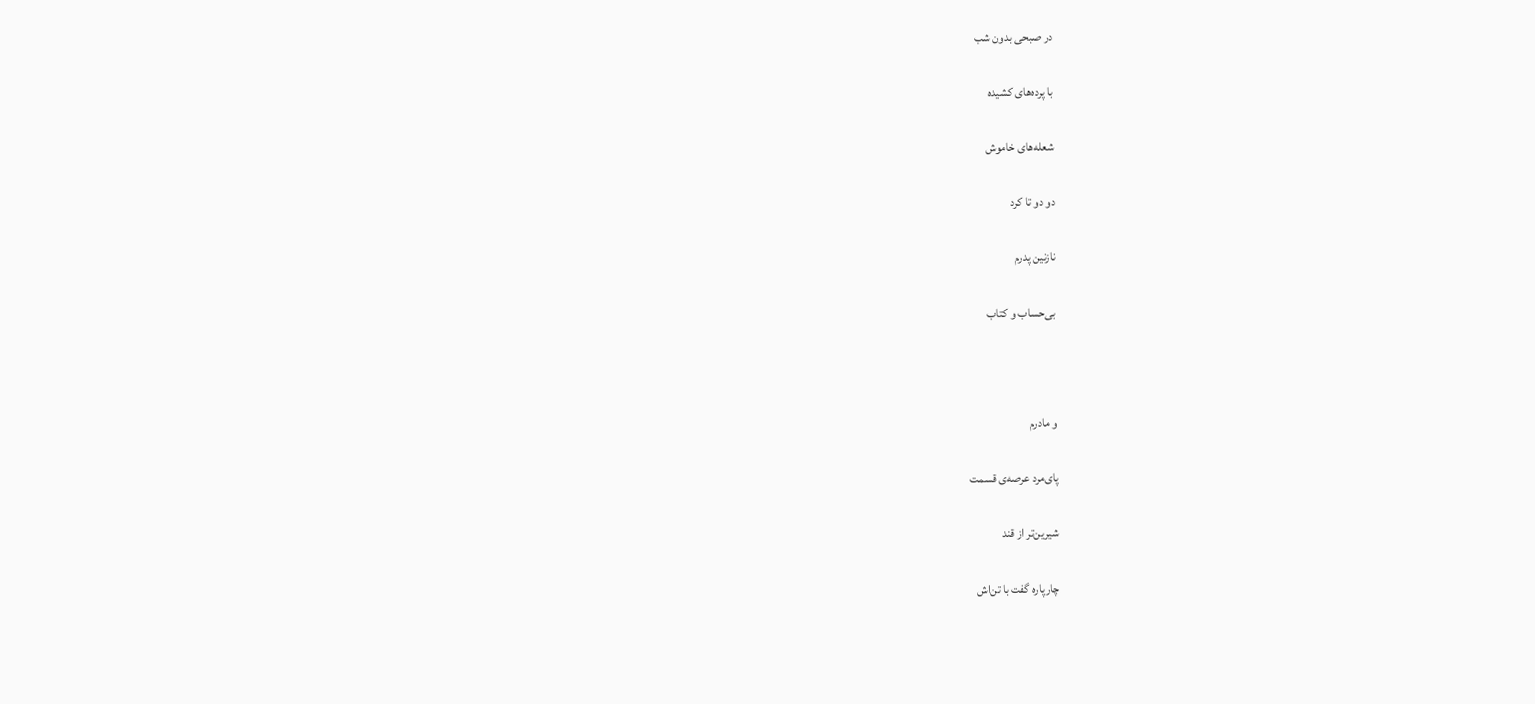در صبحی بدون شب

با پرده‌های كشيده

شعله‌های خاموش

دو دو تا كرد

نازنين پدرم

بی‌حساب و كتاب



و مادرم

پای‌مرد عرصه‌ی قسمت

شيرين‌تر از قند

چارپاره گفت با تن‌اش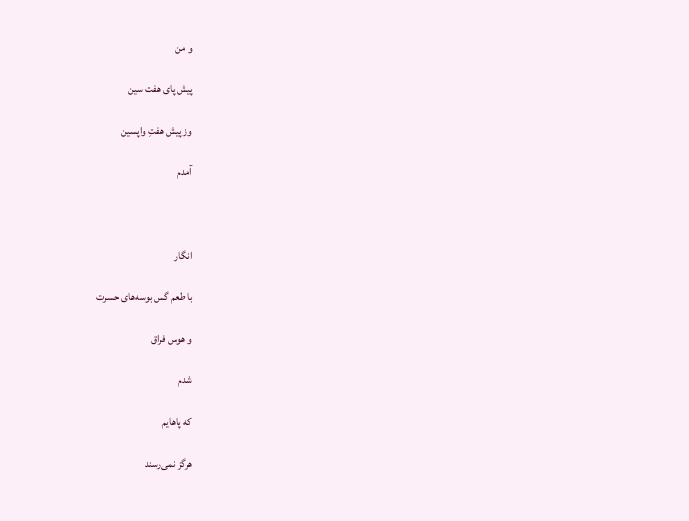و من

پيش پای هفت سين

وز پيش هفتِ واپسين

آمدم



انگار

با طعم گس بوسه‌های حسرت

و هوس فراق

شدم

كه پاهايم

هرگز نمی‌رسند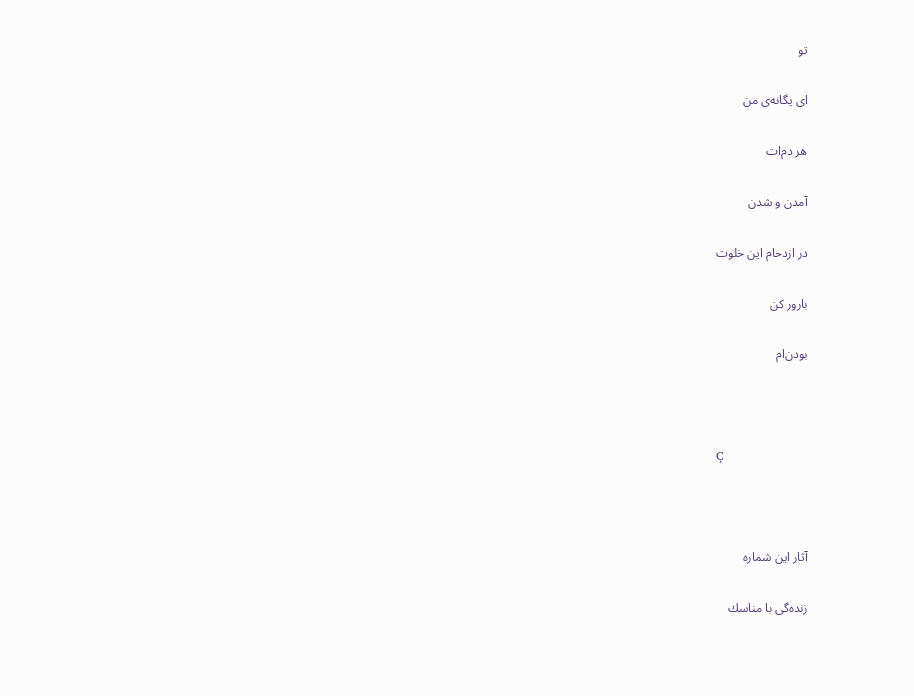تو

ای يگانه‌ی من

هر دم‌ات

آمدن و شدن

در ازدحام اين خلوت

بارور كن

بودن‌ام



Ç



آثار اين شماره

زنده‌گی با مناسك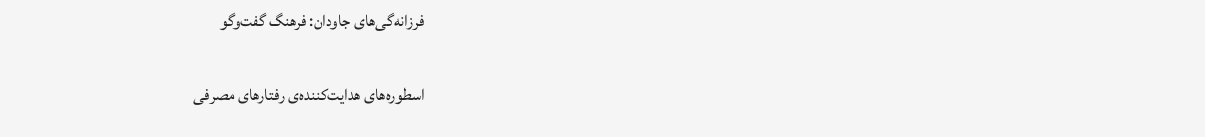فرزانه‌گی‌های جاودان: فرهنگ گفت‌وگو

اسطوره‌های هدايت‌كننده‌ی رفتارهای مصرفی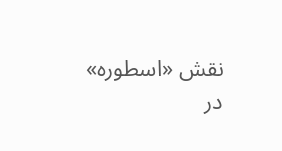نقش «اسطوره» در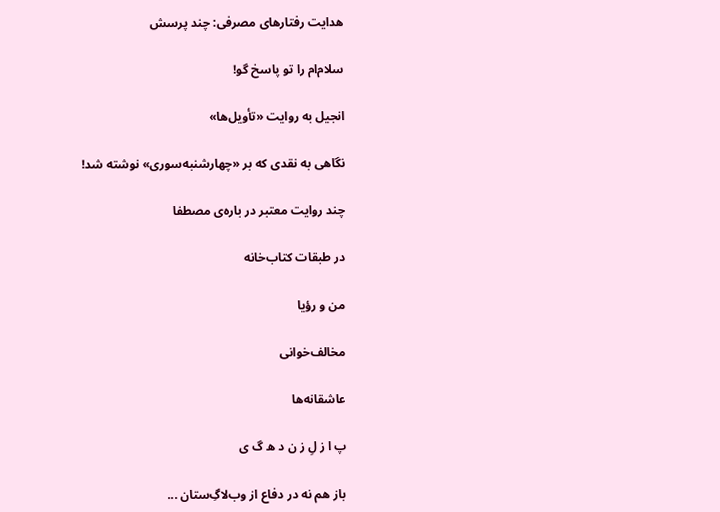هدايت رفتارهای مصرفی: چند پرسش

سلام‌ام را تو پاسخ گو!

انجيل به روايت «تأويل‌ها»

نگاهی به نقدی كه بر «چهارشنبه‌سوری» نوشته شد!

چند روايت معتبر در باره‌ی مصطفا

در طبقات كتاب‌خانه

من و رؤيا

مخالف‌خوانی

عاشقانه‌ها

پ ا ز لِ ز ن د ه گ ی

باز هم نه در دفاع از وب‌لاگِ‌ستان ...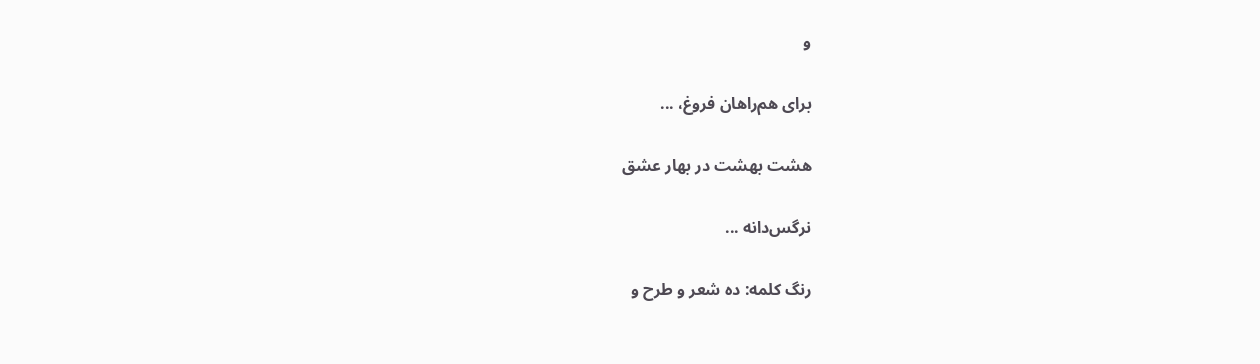و

برای هم‌راهان فروغ، ...

هشت بهشت در بهار عشق

نرگس‌دانه ...

رنگ كلمه: ده شعر و طرح و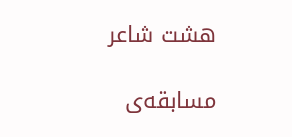هشت شاعر

مسابقه‌ی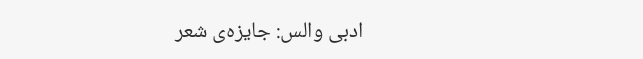ادبی والس: جايزه‌ی شعر